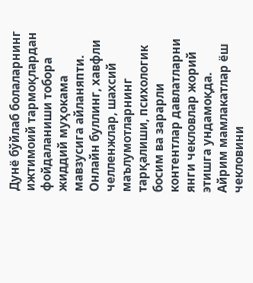Дунё бўйлаб болаларнинг ижтимоий тармоқлардан фойдаланиши тобора жиддий муҳокама мавзусига айланяпти. Онлайн буллинг, хавфли челленжлар, шахсий маълумотларнинг тарқалиши, психологик босим ва зарарли контентлар давлатларни янги чекловлар жорий этишга ундамоқда. Айрим мамлакатлар ёш чекловини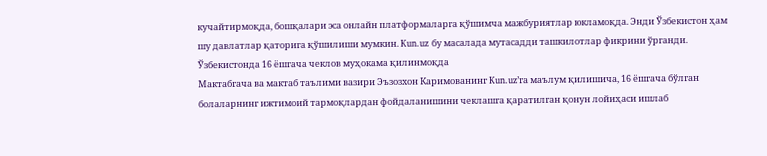кучайтирмоқда, бошқалари эса онлайн платформаларга қўшимча мажбуриятлар юкламоқда. Энди Ўзбекистон ҳам шу давлатлар қаторига қўшилиши мумкин. Kun.uz бу масалада мутасадди ташкилотлар фикрини ўрганди.
Ўзбекистонда 16 ёшгача чеклов муҳокама қилинмоқда
Мактабгача ва мактаб таълими вазири Эъзозхон Каримованинг Kun.uz’га маълум қилишича, 16 ёшгача бўлган болаларнинг ижтимоий тармоқлардан фойдаланишини чеклашга қаратилган қонун лойиҳаси ишлаб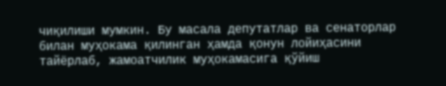чиқилиши мумкин. Бу масала депутатлар ва сенаторлар билан муҳокама қилинган ҳамда қонун лойиҳасини тайёрлаб, жамоатчилик муҳокамасига қўйиш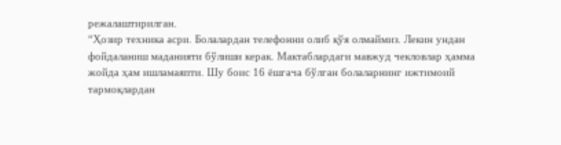режалаштирилган.
“Ҳозир техника асри. Болалардан телефонни олиб қўя олмаймиз. Лекин ундан фойдаланиш маданияти бўлиши керак. Мактаблардаги мавжуд чекловлар ҳамма жойда ҳам ишламаяпти. Шу боис 16 ёшгача бўлган болаларнинг ижтимоий тармоқлардан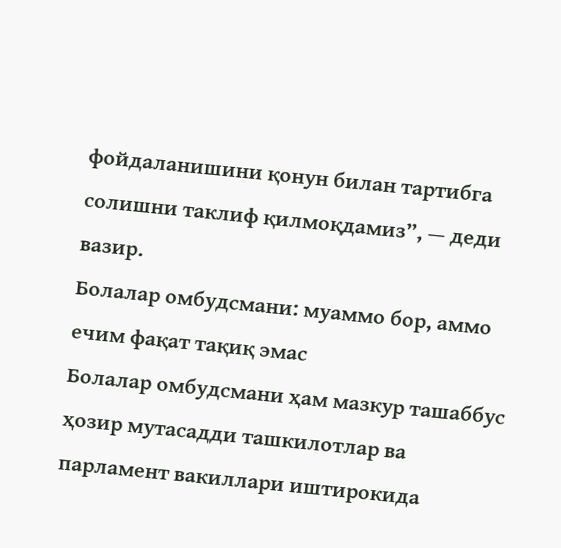фойдаланишини қонун билан тартибга солишни таклиф қилмоқдамиз”, — деди вазир.
Болалар омбудсмани: муаммо бор, аммо ечим фақат тақиқ эмас
Болалар омбудсмани ҳам мазкур ташаббус ҳозир мутасадди ташкилотлар ва парламент вакиллари иштирокида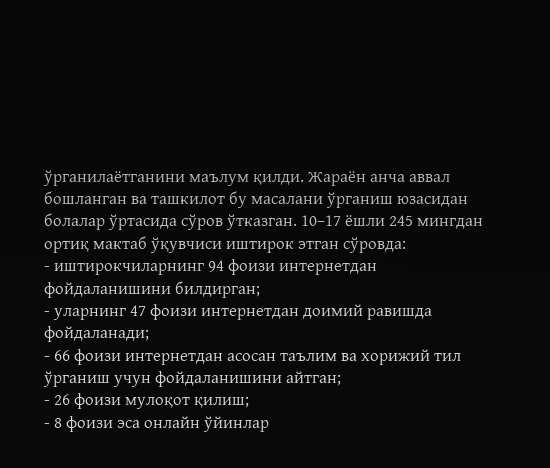ўрганилаётганини маълум қилди. Жараён анча аввал бошланган ва ташкилот бу масалани ўрганиш юзасидан болалар ўртасида сўров ўтказган. 10–17 ёшли 245 мингдан ортиқ мактаб ўқувчиси иштирок этган сўровда:
- иштирокчиларнинг 94 фоизи интернетдан фойдаланишини билдирган;
- уларнинг 47 фоизи интернетдан доимий равишда фойдаланади;
- 66 фоизи интернетдан асосан таълим ва хорижий тил ўрганиш учун фойдаланишини айтган;
- 26 фоизи мулоқот қилиш;
- 8 фоизи эса онлайн ўйинлар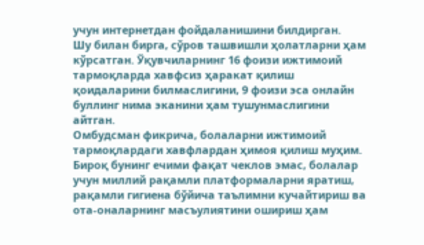учун интернетдан фойдаланишини билдирган.
Шу билан бирга, сўров ташвишли ҳолатларни ҳам кўрсатган. Ўқувчиларнинг 16 фоизи ижтимоий тармоқларда хавфсиз ҳаракат қилиш қоидаларини билмаслигини, 9 фоизи эса онлайн буллинг нима эканини ҳам тушунмаслигини айтган.
Омбудсман фикрича, болаларни ижтимоий тармоқлардаги хавфлардан ҳимоя қилиш муҳим. Бироқ бунинг ечими фақат чеклов эмас, болалар учун миллий рақамли платформаларни яратиш, рақамли гигиена бўйича таълимни кучайтириш ва ота-оналарнинг масъулиятини ошириш ҳам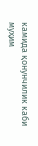камида қонунчилик каби муҳим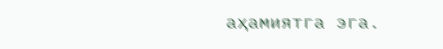аҳамиятга эга.